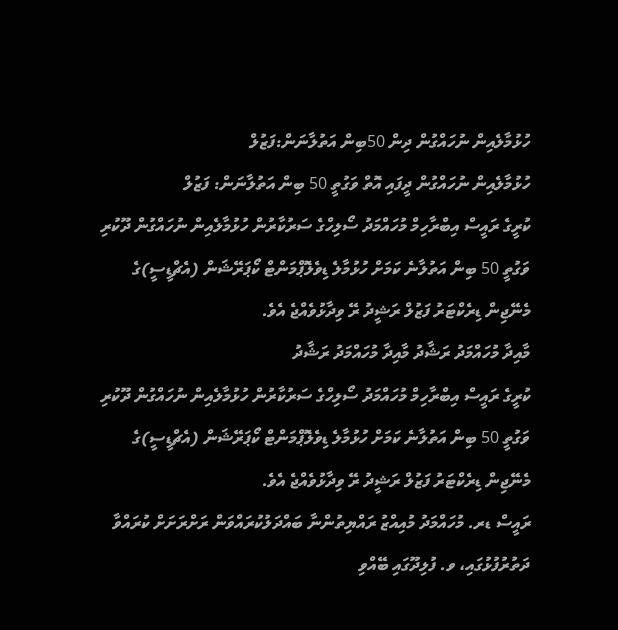ހުޅުމާލެއިން ނުހައްގުން ދިން 50ބިން އަތުލާނަން:ފަޒުލް
ހުޅުމާލެއިން ނުހައްގުން ދީފައި އޮތް ވަގުތީ 50 ބިން އަތުލާނަން: ފަޒުލް
ކުރީގެ ރައީސް އިބްރާހިމް މުހައްމަދު ސޯލިހްގެ ސަރުކާރުން ހުޅުމާލެއިން ނުހައްގުން ދޫކުރި ވަގުތީ 50 ބިން އަތުލާނެ ކަމަށް ހުޅުމާލެ ޑިވެލޮޕްމަންޓް ކޯޕަރޭޝަން (އެޗްޑީސީ)ގެ މެނޭޖިން ޑިރެކްޓަރު ފަޒުލް ރަޝީދު ރޭ ވިދާޅުވެއްޖެ އެވެ.
މާއިދާ މުހައްމަދު ރަޝާދު މާއިދާ މުހައްމަދު ރަޝާދު
ކުރީގެ ރައީސް އިބްރާހިމް މުހައްމަދު ސޯލިހްގެ ސަރުކާރުން ހުޅުމާލެއިން ނުހައްގުން ދޫކުރި ވަގުތީ 50 ބިން އަތުލާނެ ކަމަށް ހުޅުމާލެ ޑިވެލޮޕްމަންޓް ކޯޕަރޭޝަން (އެޗްޑީސީ)ގެ މެނޭޖިން ޑިރެކްޓަރު ފަޒުލް ރަޝީދު ރޭ ވިދާޅުވެއްޖެ އެވެ.
ރައީސް ޑރ. މުހައްމަދު މުއިއްޒު ރައްޔިތުންނާ ބައްދަލުކުރައްވަން ރަށްރަށަށް ކުރައްވާ ދަތުރުފުޅުގައި، ވ. ފުލިދޫގައި ބޭއްވި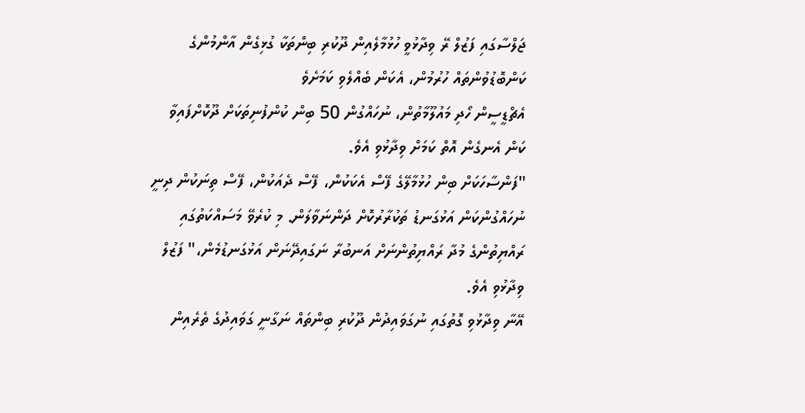ޖަލްސާގައި ފަޒުލް ރޭ ވިދާޅުވީ ހުޅުމާލެއިން ދޫކުރި ބިންތަކާ ގުޅިގެން އާންމުންގެ ކަންބޮޑުވުންތައް ހުރުމުން، އެކަން ބެއްލެވި ކަމަށެވެ
އެޗްޑީސީން ހޯދި މައުލޫމާތުން، ނުހައްގުން 50 ބިން ކުންފުނިތަކަށް ދޫކޮށްފައިވާ ކަން އެނގެން އޮތް ކަމަށް ވިދާޅުވި އެވެ.
"ފަންސާހަކަށް ބިން ހުޅުމާލޭގެ ފޭސް އެކަކުން، ފޭސް ދެއަކުން، ފޭސް ތިނަކުން ދިނީ ނުހައްގުންކަން އަޅުގަނޑު ތަކުރާރުކޮށް ދަންނަވާލަން. މި ކުރެވޭ މަސައްކަތުގައި ރައްޔިތުންގެ މުދާ ރައްޔިތުންނަށް އަނބުރާ ނަގައިދޭނަން އަޅުގަނޑުމެން،" ފަޒުލް ވިދާޅުވި އެވެ.
އޭނާ ވިދާޅުވި ގޮތުގައި ނުގަވައިދުން ދޫކުރި ބިންތައް ނަގާނީ ގަވައިދުގެ ތެރެއިން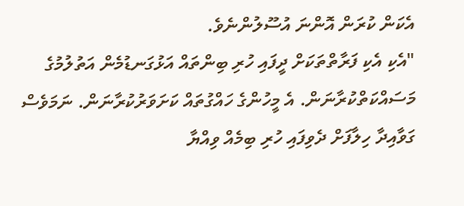އެކަން ކުރަން އޮންނަ އުސޫލުންނެވެ.
"އެކި އެކި ފަރާތްތަކަށް ދީފައި ހުރި ބިންތައް އަޅުގަނޑުމެން އަތުލުމުގެ މަސައްކަތްކުރާނަން. އެ މީހުންގެ ހައްގުތައް ކަށަވަރުކުރާނަން. ނަމަވެސް ގަވާއިދާ ހިލާފަށް ދެވިފައި ހުރި ބިމެއް ވިއްޔާ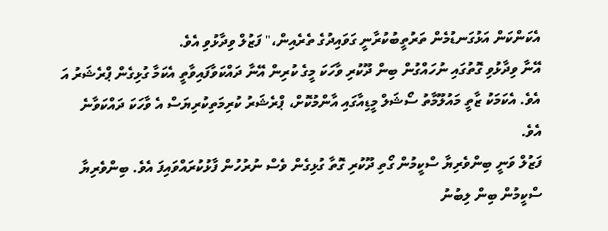އެކަންކަން އަޅުގަނޑުމެން ތަރުތީބުކުރާނީ ގަވައިދުގެ ތެރެއިން،" ފަޒުލް ވިދާޅުވި އެވެ.
އޭނާ ވިދާޅުވި ގޮތުގައި ނުހައްގުން ބިން ދޫކުރި ވާހަކަ މީގެ ކުރިން އޭނާ ދައްކަވާފައިވާތީ އެކަމާ ގުޅިގެން ޕްރެޝަރު އަ އެވެ. އެކަމަކު ޒާތީ މައުލޫމާތު ސޯޝަލް މީޑިއާގައި އާންމުކޮށް، ޕްރެޝަރު ކުރިމަތިކުރިޔަސް އެ ވާހަކަ ދައްކަވާނެ އެވެ.
ފަޒުލް ވަނީ ބިންވެރިޔާ ސްކީމުން ގޯތި ދޫކުރި ގޮތާ ގުޅިގެން ވެސް ނުރުހުން ފާޅުކުރައްވައިފަ އެވެ. ބިންވެރިޔާ ސްކީމުން ބިން ލިބުނު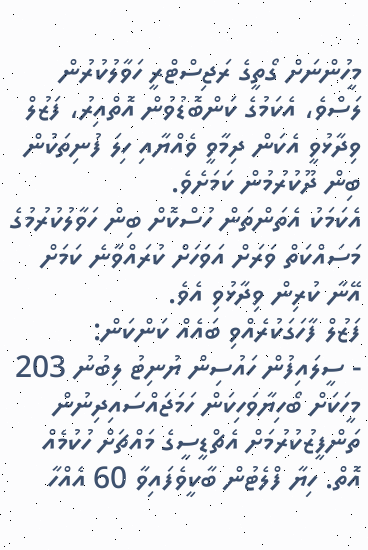މީހުންނަށް ގޯތީގެ ރަޖިސްޓްރީ ހަވާލުކުރުން ލަސްވެ، އެކަމުގެ ކަންބޮޑުވުން އޮތްއިރު، ފަޒުލް ވިދާޅުވީ އެކަން ދިމާވީ ވެއްޔާއި ހިލަ ފުނިތަކުން ބިން ދޫކުރުމުން ކަމަށެވެ.
އެކަމަކު އެތަންތަން ހުސްކޮށް ބިން ހަވާލުކުރުމުގެ މަސައްކަތް ވަރަށް އަވަހަށް ކުރައްވާނެ ކަމަށް އޭނާ ކުރިން ވިދާޅުވި އެވެ.
ފަޒުލް ފާހަގަކުރެއްވި ބައެއް ކަންކަން:
- ސީލައިފުން ހައުސިން ޔުނިޓު ލިބުނު 203 މީހަކަށް ބޯހިޔާވަހިކަން ހަމަޖައްސައިދިނުން ތަންފީޒުކުރުމަށް އެޗްޑީސީގެ މައްޗަށް ހުކުމެއް އޮތް. ހިޔާ ފްލެޓުން ބާކީވެފައިވާ 60 އެއްހާ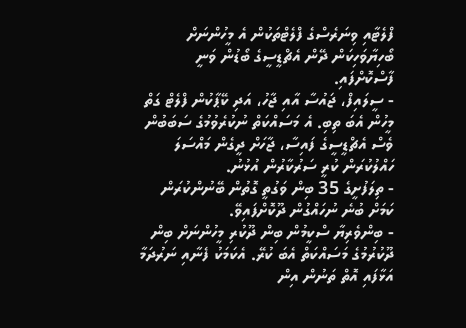ފްލެޓާއި ވިނަރެސްގެ ފްލެޓްތަކުން އެ މީހުންނަށް ބޯހިޔާވަހިކަން ދޭން އެޗްޑީސީގެ ބޯޑުން ވަނީ ފާސްކޮށްފައި.
- ސީލައިފް، ޖައުސާ އާއި ޖާހު، އަދި ކޭޕާކުން ފްލެޓް ގަތް މީހުން އެބަ ތިބި. އެ މަސައްކަތް ނުކުރެވުމުގެ ސަބަބުން ވެސް އެޗްޑީސީގެ ފައިސާ، ޖާހަށް ދީގެން މައްސަލަ ހައްލުކުރަން ކުރީ ސަރުކާރުން އުޅުނު.
- ތިލަފުށީގެ 35 ބިން ވަގުތީ ގޮތުން ބޭނުންކުރަން ކަމަށް ބުނެ ނުހައްގުން ދޫކޮށްފައިވޭ.
- ބިންވެރިޔާ ސްކީމުން ބިން ދޫކުރި މީހުންނަށް ބިން ދޫކުރުމުގެ މަސައްކަތް އެބަ ކުރޭ. އެކަމަކު ފެނާއި ނަރުދަމާ އަޅާފައި އޮތް ތަނުން އިން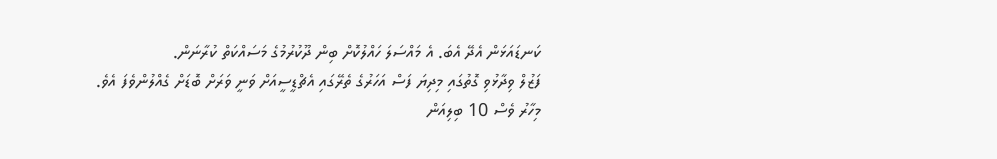ކަނޑައަޅަން އެދޭ އެބަ. އެ މައްސަލަ ހައްލުކޮށް ބިން ދޫކުރުމުގެ މަސައްކަތް ކުރާނަން.
ފަޒުލް ވިދާޅުވި ގޮތުގައި މިދިޔަ ފަސް އަހަރުގެ ތެރޭގައި އެޗްޑީސީއަށް ވަނީ ވަރަށް ބޮޑަށް ގެއްލުންވެފަ އެވެ. މިހާރު ވެސް 10 ބިލިއަން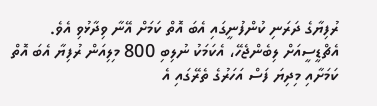ރުފިޔާގެ ދަރަނި ކުންފުނީގައި އެބަ އޮތް ކަމަށް އޭނާ ވިދާޅުވި އެވެ.
އެޗްޑީސީއަށް ލިބެންޖެހޭ، އެކަމަކު ނުލިބި 800 މިލިއަން ރުފިޔާ އެބަ އޮތް ކަމަށާއި މިދިޔަ ފަސް އަހަރުގެ ތެރޭގައި އެ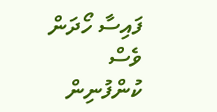ފައިސާ ހޯދަން ވެސް ކުންފުނިން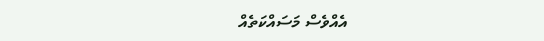އެއްވެސް މަސައްކަތެއް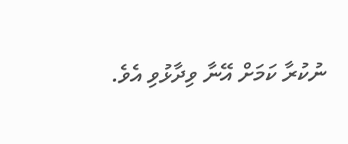ނުކުރާ ކަމަށް އޭނާ ވިދާޅުވި އެވެ.